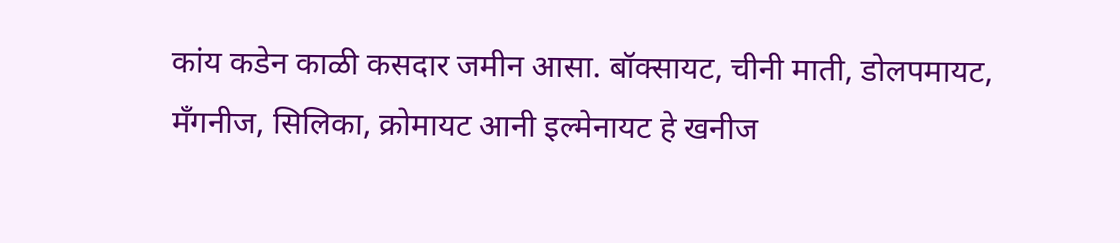कांय कडेन काळी कसदार जमीन आसा. बॉक्सायट, चीनी माती, डोलपमायट, मँगनीज, सिलिका, क्रोमायट आनी इल्मेनायट हे खनीज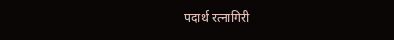पदार्थ रत्नागिरी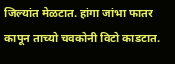जिल्यांत मेळटात. हांगा जांभा फातर कापून ताच्यो चवकोनी विटो काडटात.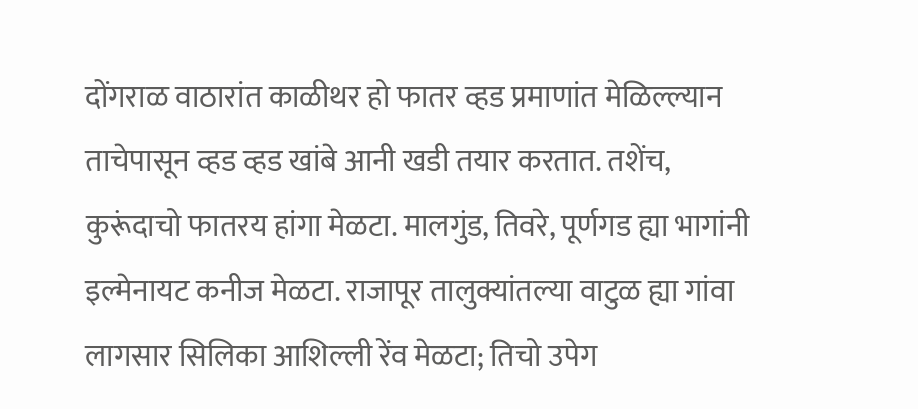दोंगराळ वाठारांत काळीथर हो फातर व्हड प्रमाणांत मेळिल्ल्यान ताचेपासून व्हड व्हड खांबे आनी खडी तयार करतात. तशेंच, कुरूंदाचो फातरय हांगा मेळटा. मालगुंड, तिवरे, पूर्णगड ह्या भागांनी इल्मेनायट कनीज मेळटा. राजापूर तालुक्यांतल्या वाटुळ ह्या गांवा लागसार सिलिका आशिल्ली रेंव मेळटा; तिचो उपेग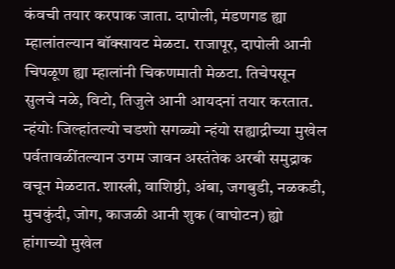कंवची तयार करपाक जाता. दापोली, मंडणगड ह्या म्हालांतल्यान बॉक्सायट मेळटा. राजापूर, दापोली आनी चिपळूण ह्या म्हालांनी चिकणमाती मेळटा. तिचेपसून सुलचे नळे, विटो, तिजुले आनी आयदनां तयार करतात.
न्हंयोः जिल्हांतल्यो चडशो सगळ्यो न्हंयो सह्याद्रीच्या मुखेल पर्वतावळींतल्यान उगम जावन अस्तंतेक अरबी समुद्राक वचून मेळटात. शास्त्री, वाशिष्ठी, अंबा, जगबुडी, नळकडी, मुचकुंदी, जोग, काजळी आनी शुक (वाघोटन) ह्यो हांगाच्यो मुखेल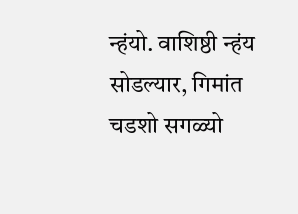न्हंयो. वाशिष्ठी न्हंय सोडल्यार, गिमांत चडशो सगळ्यो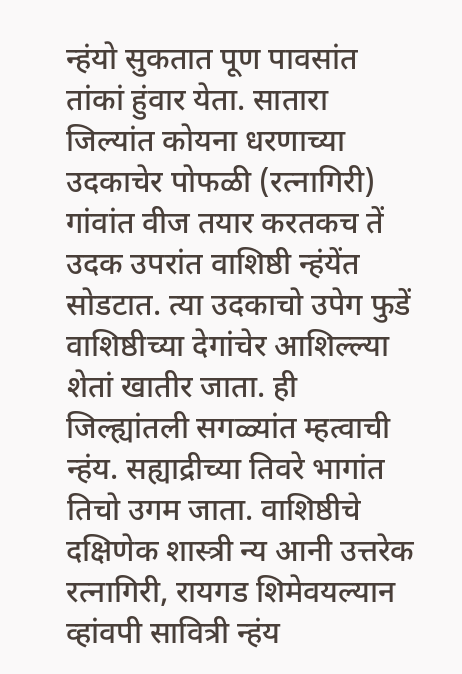न्हंयो सुकतात पूण पावसांत तांकां हुंवार येता. सातारा जिल्यांत कोयना धरणाच्या उदकाचेर पोफळी (रत्नागिरी) गांवांत वीज तयार करतकच तें उदक उपरांत वाशिष्ठी न्हंयेंत सोडटात. त्या उदकाचो उपेग फुडें वाशिष्ठीच्या देगांचेर आशिल्ल्या शेतां खातीर जाता. ही जिल्ह्यांतली सगळ्यांत म्हत्वाची न्हंय. सह्याद्रीच्या तिवरे भागांत तिचो उगम जाता. वाशिष्ठीचे दक्षिणेक शास्त्री न्य आनी उत्तरेक रत्नागिरी, रायगड शिमेवयल्यान व्हांवपी सावित्री न्हंय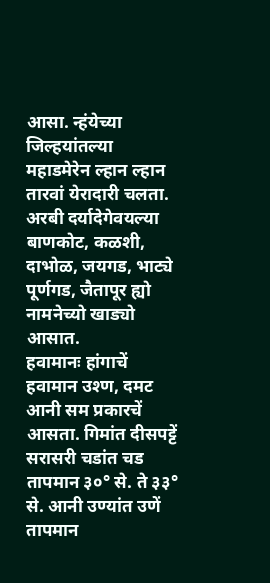आसा. न्हंयेच्या जिल्हयांतल्या महाडमेरेन ल्हान ल्हान तारवां येरादारी चलता. अरबी दर्यादेगेवयल्या बाणकोट, कळशी, दाभोळ, जयगड, भाट्ये पूर्णगड, जैतापूर ह्यो नामनेच्यो खाड्यो आसात.
हवामानः हांगाचें हवामान उश्ण, दमट आनी सम प्रकारचें आसता. गिमांत दीसपट्टें सरासरी चडांत चड तापमान ३०° से. ते ३३° से. आनी उण्यांत उणें तापमान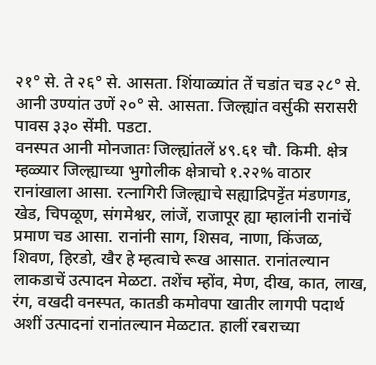२१° से. ते २६° से. आसता. शिंयाळ्यांत तें चडांत चड २८° से. आनी उण्यांत उणें २०° से. आसता. जिल्ह्यांत वर्सुकी सरासरी पावस ३३० सेंमी. पडटा.
वनस्पत आनी मोनजातः जिल्ह्यांतलें ४९.६१ चौ. किमी. क्षेत्र म्हळ्यार जिल्ह्याच्या भुगोलीक क्षेत्राचो १.२२% वाठार रानांखाला आसा. रत्नागिरी जिल्ह्याचे सह्याद्रिपट्टेंत मंडणगड, खेड, चिपळूण, संगमेश्वर, लांजें, राजापूर ह्या म्हालांनी रानांचें प्रमाण चड आसा. रानांनी साग, शिसव, नाणा, किंजळ, शिवण, हिरडो, खैर हे म्हत्वाचे रूख आसात. रानांतल्यान लाकडाचें उत्पादन मेळटा. तशेंच म्होंव, मेण, दीख, कात, लाख, रंग, वखदी वनस्पत, कातडी कमोवपा खातीर लागपी पदार्थ अशीं उत्पादनां रानांतल्यान मेळटात. हालीं रबराच्या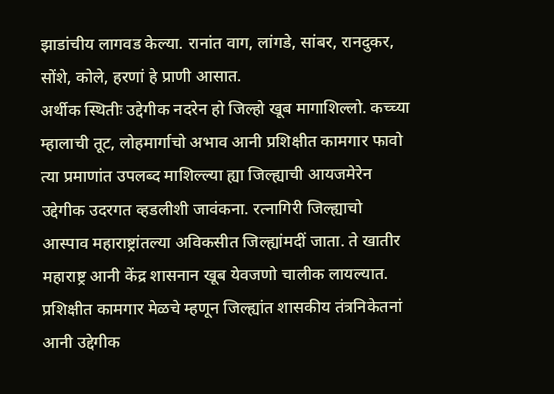झाडांचीय लागवड केल्या. रानांत वाग, लांगडे, सांबर, रानदुकर, सोंशे, कोले, हरणां हे प्राणी आसात.
अर्थीक स्थितीः उद्देगीक नदरेन हो जिल्हो खूब मागाशिल्लो. कच्च्या म्हालाची तूट, लोहमार्गाचो अभाव आनी प्रशिक्षीत कामगार फावो त्या प्रमाणांत उपलब्द माशिल्ल्या ह्या जिल्ह्याची आयजमेरेन उद्देगीक उदरगत व्हडलीशी जावंकना. रत्नागिरी जिल्ह्याचो आस्पाव महाराष्ट्रांतल्या अविकसीत जिल्ह्यांमदीं जाता. ते खातीर महाराष्ट्र आनी केंद्र शासनान खूब येवजणो चालीक लायल्यात. प्रशिक्षीत कामगार मेळचे म्हणून जिल्ह्यांत शासकीय तंत्रनिकेतनां आनी उद्देगीक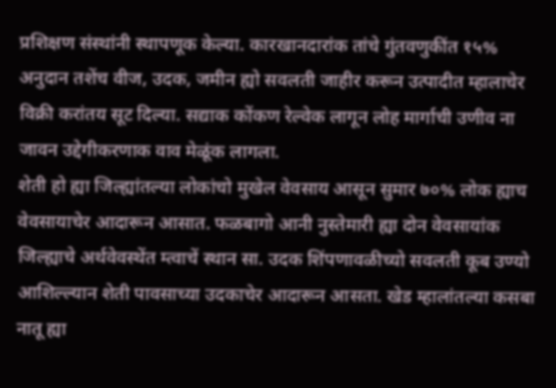प्रशिक्षण संस्थांनी स्थापणूक केल्या. कारखानदारांक तांचे गुंतवणुकींत १५% अनुदान तशेंच वीज, उदक, जमीन ह्यो सवलती जाहीर करून उत्पादीत म्हालाचेर विक्री करांतय सूट दिल्या. सद्याक कोंकण रेल्वेक लागून लोह मार्गाची उणीव ना जावन उद्देगीकरणाक वाव मेळूंक लागला.
शेती हो ह्या जिल्ह्यांतल्या लोकांचो मुखेल वेवसाय आसून सुमार ७०% लोक ह्याच वेवसायाचेर आदारून आसात. फळबागो आनी नुस्तेमारी ह्या दोन वेवसायांक जिल्ह्याचे अर्थवेवस्थेंत म्त्वाचें स्थान सा. उदक शिंपणावळीच्यो सवलती कूब उण्यो आशिल्ल्यान शेती पावसाच्या उदकाचेर आदारून आसता. खेड म्हालांतल्या कसबा नातू ह्या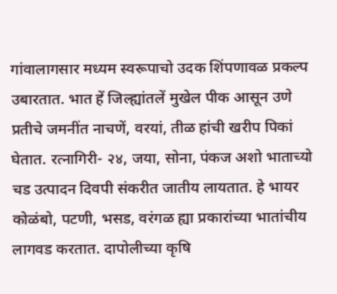गांवालागसार मध्यम स्वरूपाचो उदक शिंपणावळ प्रकल्प उबारतात. भात हें जिल्ह्यांतलें मुखेल पीक आसून उणे प्रतीचे जमनींत नाचणें, वरयां, तीळ हांची खरीप पिकां घेतात. रत्नागिरी- २४, जया, सोना, पंकज अशो भाताच्यो चड उत्पादन दिवपी संकरीत जातीय लायतात. हे भायर कोळंबो, पटणी, भसड, वरंगळ ह्या प्रकारांच्या भातांचीय लागवड करतात. दापोलीच्या कृषि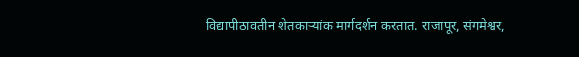विद्यापीठावतीन शेतकाऱ्यांक मार्गदर्शन करतात. राजापूर, संगमेश्वर,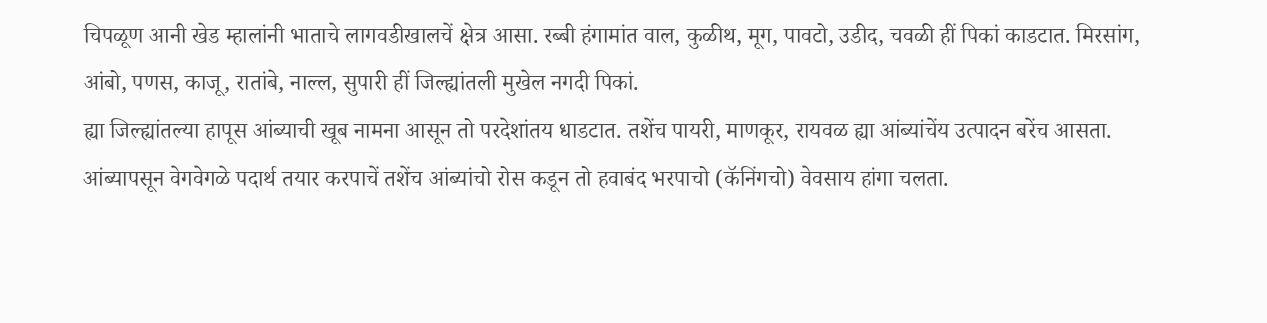चिपळूण आनी खेड म्हालांनी भाताचे लागवडीखालचें क्षेत्र आसा. रब्बी हंगामांत वाल, कुळीथ, मूग, पावटो, उडीद, चवळी हीं पिकां काडटात. मिरसांग, आंबो, पणस, काजू, रातांबे, नाल्ल, सुपारी हीं जिल्ह्यांतली मुखेल नगदी पिकां.
ह्या जिल्ह्यांतल्या हापूस आंब्याची खूब नामना आसून तो परदेशांतय धाडटात. तशेंच पायरी, माणकूर, रायवळ ह्या आंब्यांचेंय उत्पादन बरेंच आसता. आंब्यापसून वेगवेगळे पदार्थ तयार करपाचें तशेंच आंब्यांचो रोस कडून तो हवाबंद भरपाचो (कॅनिंगचो) वेवसाय हांगा चलता.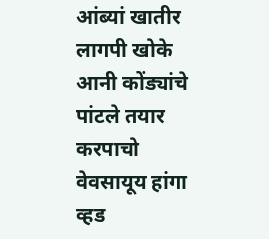आंब्यां खातीर लागपी खोके आनी कोंड्यांचे पांटले तयार करपाचो वेवसायूय हांगा व्हड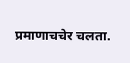प्रमाणाचचेर चलता.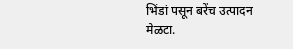भिंडां पसून बरेंच उत्पादन मेळटा.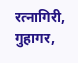रत्नागिरी, गुहागर,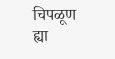चिपळूण ह्या